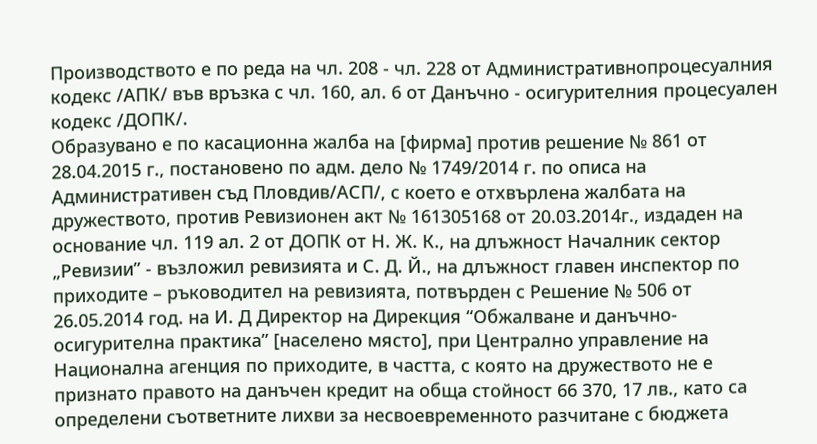Производството е по реда на чл. 208 - чл. 228 от Административнопроцесуалния кодекс /АПК/ във връзка с чл. 160, ал. 6 от Данъчно - осигурителния процесуален кодекс /ДОПК/.
Образувано е по касационна жалба на [фирма] против решение № 861 от 28.04.2015 г., постановено по адм. дeло № 1749/2014 г. по описа на Административен съд Пловдив/АСП/, с което е отхвърлена жалбата на дружеството, против Ревизионен акт № 161305168 от 20.03.2014г., издаден на основание чл. 119 ал. 2 от ДОПК от Н. Ж. К., на длъжност Началник сектор „Ревизии” - възложил ревизията и С. Д. Й., на длъжност главен инспектор по приходите – ръководител на ревизията, потвърден с Решение № 506 от 26.05.2014 год. на И. Д Директор на Дирекция “Обжалване и данъчно-осигурителна практика” [населено място], при Централно управление на Национална агенция по приходите, в частта, с която на дружеството не е признато правото на данъчен кредит на обща стойност 66 370, 17 лв., като са определени съответните лихви за несвоевременното разчитане с бюджета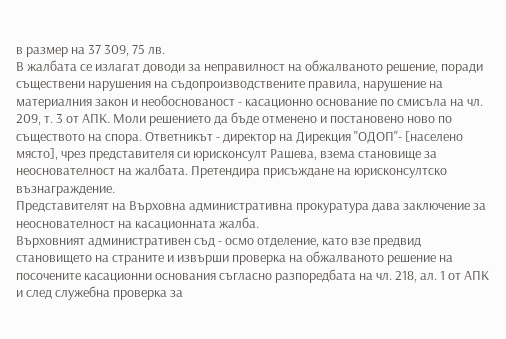в размер на 37 309, 75 лв.
В жалбата се излагат доводи за неправилност на обжалваното решение, поради съществени нарушения на съдопроизводствените правила, нарушение на материалния закон и необоснованост - касационно основание по смисъла на чл. 209, т. 3 от АПК. Моли решението да бъде отменено и постановено ново по съществото на спора. Ответникът - директор на Дирекция "ОДОП"- [населено място], чрез представителя си юрисконсулт Рашева, взема становище за неоснователност на жалбата. Претендира присъждане на юрисконсултско възнаграждение.
Представителят на Върховна административна прокуратура дава заключение за неоснователност на касационната жалба.
Върховният административен съд - осмо отделение, като взе предвид становището на страните и извърши проверка на обжалваното решение на посочените касационни основания съгласно разпоредбата на чл. 218, ал. 1 от АПК и след служебна проверка за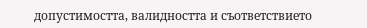допустимостта, валидността и съответствието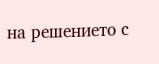на решението с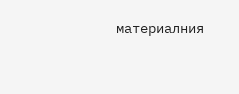материалния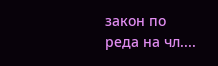закон по реда на чл....